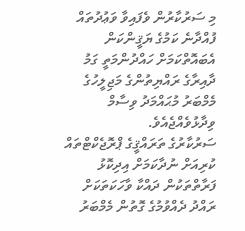މި ސަރުކާރުން ވެފައިވާ ވަޢުދުތައް ފުއްދާނެ ކަމުގެ ޔަޤީންކަން އެބައޮތްކަމަށް ހައްދުންމަތީ ގަމު ދާއިރާގެ ރައްޔިތުންގެ މަޖިލީހުގެ މެމްބަރު މުޙައްމަދު ވިސާމް ވިދާޅުވެއްޖެއެވެ.
ސަރުކާރުގެ ތަރައްޤީގެ ޕްރޮޖެކްޓްތައް ކުރިއަށް ނުދާކަމަށް އިދިކޮޅު ފަރާތްތަކުން ދައްކާ ވާހަކަތަކަށް ރައްދު ދެއްވުމުގެ ގޮތުން މެމްބަރު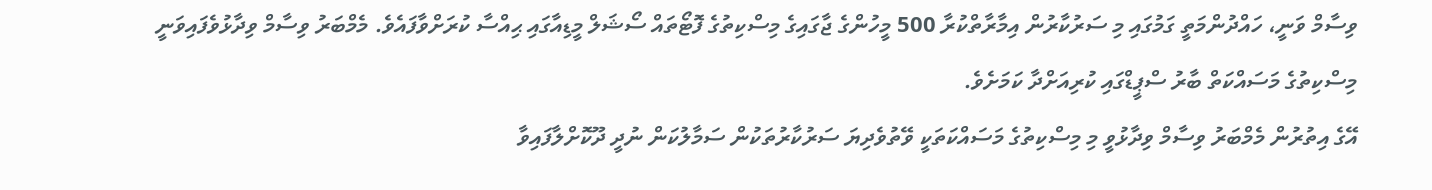ވިސާމް ވަނީ، ހައްދުންމަތީ ގަމުގައި މި ސަރުކާރުން އިމާރާތްކުރާ 500 މީހުންގެ ޖާގައިގެ މިސްކިތުގެ ފޮޓޯތައް ސޯޝަލް މީޑިއާގައި ޙިއްސާ ކުރަށްވާފައެވެ. މެމްބަރު ވިސާމް ވިދާޅުވެފައިވަނީ މިސްކިތުގެ މަސައްކަތް ބާރު ސްޕީޑްގައި ކުރިއަށްދާ ކަމަށެވެ.
އޭގެ އިތުރުން މެމްބަރު ވިސާމް ވިދާޅުވީ މި މިސްކިތުގެ މަސައްކަތަކީ ވޭތުވެދިޔަ ސަރުކާރުތަކުން ސަމާލުކަން ނުދީ ދޫކޮށްލާފައިވާ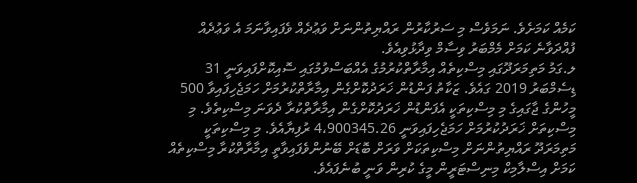ކަމެއް ކަމަށެވެ. ނަމަވެސް މި ސަރުކާރުން ރައްޔިތުންނަށް ވަޢުދެއް ވެފައިވާނަމަ އެ ވަޢުދެއް ފުއްދަވާނެ ކަމަށް މެމްބަރު ވިސާމް ވިދާޅުވިއެވެ.
ލ.ގަމު މަތިމަރަދޫގައި މިސްކިތެއް އިމާރާތްކުރުމުގެ އެއްބަސްވުމުގައި ސޮއިކޮށްފައިވަނީ 31 ޑިސެމްބަރު 2019 ގައެވެ. ޒަކާތު ފަންޑުން ޚަރަދުކޮށްގެން އިމާރާތްކުރުމަށް ހަމަޖެހިފައިވާ 500 މީހުންގެ ޖާގައިގެ މި މިސްކިތަކީ އެފަންޑުން ޚަރަދުކޮށްގެން އިމާރާތްކުރާ ދެވަނަ މިސްކިތެވެ. މި މިސްކިތަށް ޚަރަދުކުރުމަށް ހަމަޖެހިފައިވަނީ 4،900345.26 ރުފިޔާއެވެ. މި މިސްކިތަކީ މަތިމަރަދޫ ރައްޔިތުންނަށް މިސްކިތަކަށް ވަރަށް ބޮޑަށް ބޭނުންވެފައިވާތީ އިމާރާތްކުރާ މިސްކިތެއް ކަމަށް އިސްލާމިކް މިނިސްޓަރީން މީގެ ކުރިން ވަނީ ބުނެފައެވެ.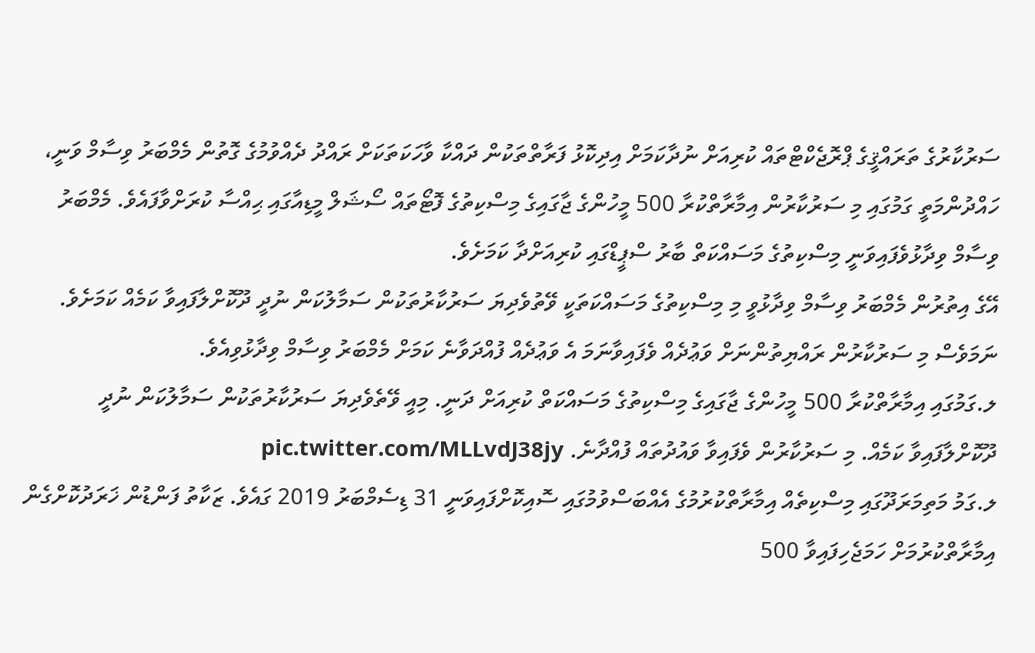ސަރުކާރުގެ ތަރައްޤީގެ ޕްރޮޖެކްޓްތައް ކުރިއަށް ނުދާކަމަށް އިދިކޮޅު ފަރާތްތަކުން ދައްކާ ވާހަކަތަކަށް ރައްދު ދެއްވުމުގެ ގޮތުން މެމްބަރު ވިސާމް ވަނީ، ހައްދުންމަތީ ގަމުގައި މި ސަރުކާރުން އިމާރާތްކުރާ 500 މީހުންގެ ޖާގައިގެ މިސްކިތުގެ ފޮޓޯތައް ސޯޝަލް މީޑިއާގައި ޙިއްސާ ކުރަށްވާފައެވެ. މެމްބަރު ވިސާމް ވިދާޅުވެފައިވަނީ މިސްކިތުގެ މަސައްކަތް ބާރު ސްޕީޑްގައި ކުރިއަށްދާ ކަމަށެވެ.
އޭގެ އިތުރުން މެމްބަރު ވިސާމް ވިދާޅުވީ މި މިސްކިތުގެ މަސައްކަތަކީ ވޭތުވެދިޔަ ސަރުކާރުތަކުން ސަމާލުކަން ނުދީ ދޫކޮށްލާފައިވާ ކަމެއް ކަމަށެވެ. ނަމަވެސް މި ސަރުކާރުން ރައްޔިތުންނަށް ވަޢުދެއް ވެފައިވާނަމަ އެ ވަޢުދެއް ފުއްދަވާނެ ކަމަށް މެމްބަރު ވިސާމް ވިދާޅުވިއެވެ.
ލ.ގަމުގައި އިމާރާތްކުރާ 500 މީހުންގެ ޖާގައިގެ މިސްކިތުގެ މަސައްކަތް ކުރިއަށް ދަނީ. މިއީ ވޭތެވެދިޔަ ސަރުކާރުތަކުން ސަމާލުކަން ނުދީ ދޫކޮށްލާފައިވާ ކަމެއް. މި ސަރުކާރުން ވެފައިވާ ވައުދުތައް ފުއްދާނެ. pic.twitter.com/MLLvdJ38jy
ލ.ގަމު މަތިމަރަދޫގައި މިސްކިތެއް އިމާރާތްކުރުމުގެ އެއްބަސްވުމުގައި ސޮއިކޮށްފައިވަނީ 31 ޑިސެމްބަރު 2019 ގައެވެ. ޒަކާތު ފަންޑުން ޚަރަދުކޮށްގެން އިމާރާތްކުރުމަށް ހަމަޖެހިފައިވާ 500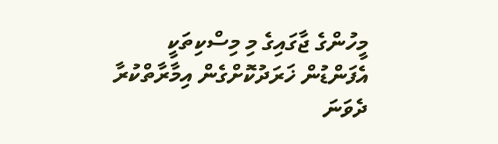މީހުންގެ ޖާގައިގެ މި މިސްކިތަކީ އެފަންޑުން ޚަރަދުކޮށްގެން އިމާރާތްކުރާ ދެވަނަ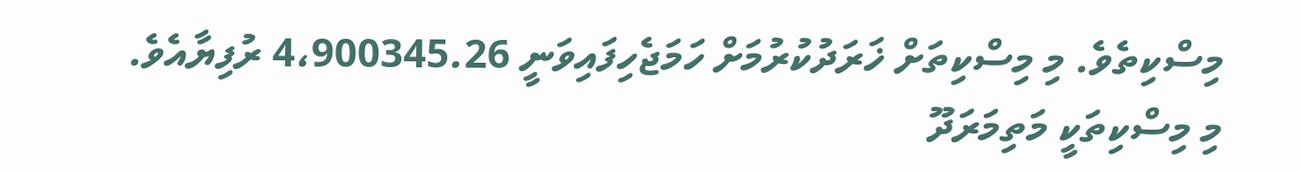މިސްކިތެވެ. މި މިސްކިތަށް ޚަރަދުކުރުމަށް ހަމަޖެހިފައިވަނީ 4،900345.26 ރުފިޔާއެވެ. މި މިސްކިތަކީ މަތިމަރަދޫ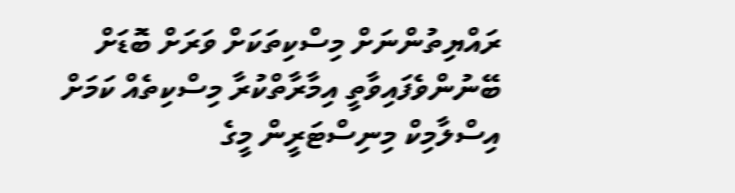ރައްޔިތުންނަށް މިސްކިތަކަށް ވަރަށް ބޮޑަށް ބޭނުންވެފައިވާތީ އިމާރާތްކުރާ މިސްކިތެއް ކަމަށް އިސްލާމިކް މިނިސްޓަރީން މީގެ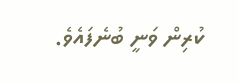ކުރިން ވަނީ ބުނެފައެވެ.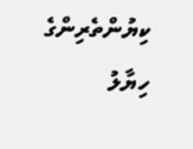ކިޔުންތެރިންގެ ހިޔާލު